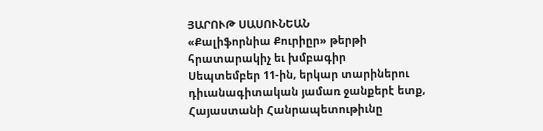ՅԱՐՈՒԹ ՍԱՍՈՒՆԵԱՆ
«Քալիֆորնիա Քուրիըր» թերթի
հրատարակիչ եւ խմբագիր
Սեպտեմբեր 11-ին, երկար տարիներու դիւանագիտական յամառ ջանքերէ ետք, Հայաստանի Հանրապետութիւնը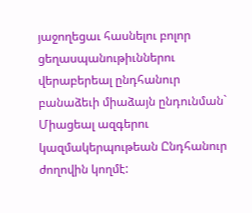յաջողեցաւ հասնելու բոլոր ցեղասպանութիւններու վերաբերեալ ընդհանուր բանաձեւի միաձայն ընդունման` Միացեալ ազգերու կազմակերպութեան Ընդհանուր ժողովին կողմէ: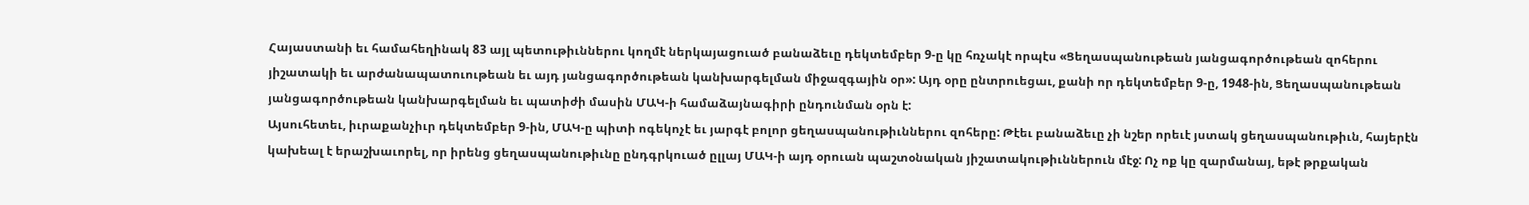Հայաստանի եւ համահեղինակ 83 այլ պետութիւններու կողմէ ներկայացուած բանաձեւը դեկտեմբեր 9-ը կը հռչակէ որպէս «Ցեղասպանութեան յանցագործութեան զոհերու յիշատակի եւ արժանապատուութեան եւ այդ յանցագործութեան կանխարգելման միջազգային օր»: Այդ օրը ընտրուեցաւ, քանի որ դեկտեմբեր 9-ը, 1948-ին, Ցեղասպանութեան յանցագործութեան կանխարգելման եւ պատիժի մասին ՄԱԿ-ի համաձայնագիրի ընդունման օրն է:
Այսուհետեւ, իւրաքանչիւր դեկտեմբեր 9-ին, ՄԱԿ-ը պիտի ոգեկոչէ եւ յարգէ բոլոր ցեղասպանութիւններու զոհերը: Թէեւ բանաձեւը չի նշեր որեւէ յստակ ցեղասպանութիւն, հայերէն կախեալ է երաշխաւորել, որ իրենց ցեղասպանութիւնը ընդգրկուած ըլլայ ՄԱԿ-ի այդ օրուան պաշտօնական յիշատակութիւններուն մէջ: Ոչ ոք կը զարմանայ, եթէ թրքական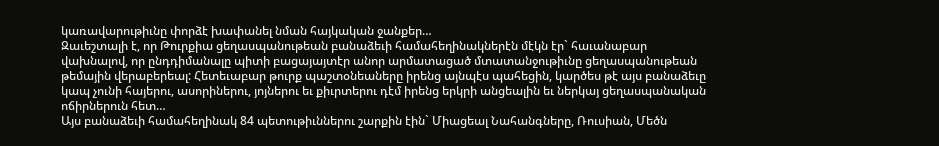կառավարութիւնը փորձէ խափանել նման հայկական ջանքեր…
Զաւեշտալի է, որ Թուրքիա ցեղասպանութեան բանաձեւի համահեղինակներէն մէկն էր` հաւանաբար վախնալով, որ ընդդիմանալը պիտի բացայայտէր անոր արմատացած մտատանջութիւնը ցեղասպանութեան թեմային վերաբերեալ: Հետեւաբար թուրք պաշտօնեաները իրենց այնպէս պահեցին, կարծես թէ այս բանաձեւը կապ չունի հայերու, ասորիներու, յոյներու եւ քիւրտերու դէմ իրենց երկրի անցեալին եւ ներկայ ցեղասպանական ոճիրներուն հետ…
Այս բանաձեւի համահեղինակ 84 պետութիւններու շարքին էին` Միացեալ Նահանգները, Ռուսիան, Մեծն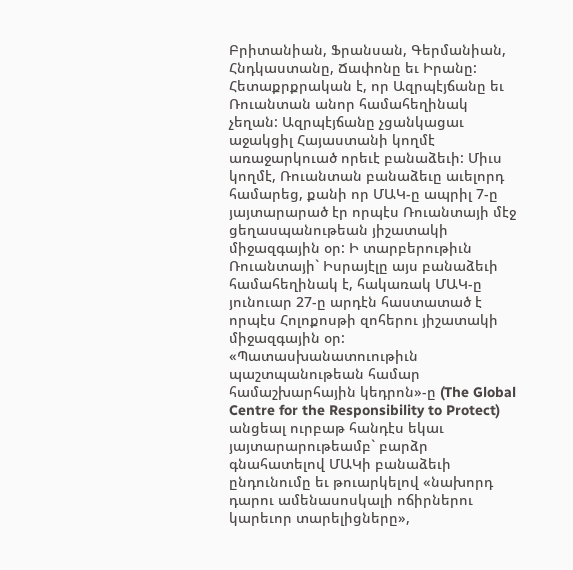Բրիտանիան, Ֆրանսան, Գերմանիան, Հնդկաստանը, Ճափոնը եւ Իրանը: Հետաքրքրական է, որ Ազրպէյճանը եւ Ռուանտան անոր համահեղինակ չեղան: Ազրպէյճանը չցանկացաւ աջակցիլ Հայաստանի կողմէ առաջարկուած որեւէ բանաձեւի: Միւս կողմէ, Ռուանտան բանաձեւը աւելորդ համարեց, քանի որ ՄԱԿ-ը ապրիլ 7-ը յայտարարած էր որպէս Ռուանտայի մէջ ցեղասպանութեան յիշատակի միջազգային օր: Ի տարբերութիւն Ռուանտայի` Իսրայէլը այս բանաձեւի համահեղինակ է, հակառակ ՄԱԿ-ը յունուար 27-ը արդէն հաստատած է որպէս Հոլոքոսթի զոհերու յիշատակի միջազգային օր:
«Պատասխանատուութիւն պաշտպանութեան համար համաշխարհային կեդրոն»-ը (The Global Centre for the Responsibility to Protect) անցեալ ուրբաթ հանդէս եկաւ յայտարարութեամբ` բարձր գնահատելով ՄԱԿի բանաձեւի ընդունումը եւ թուարկելով «նախորդ դարու ամենասոսկալի ոճիրներու կարեւոր տարելիցները»,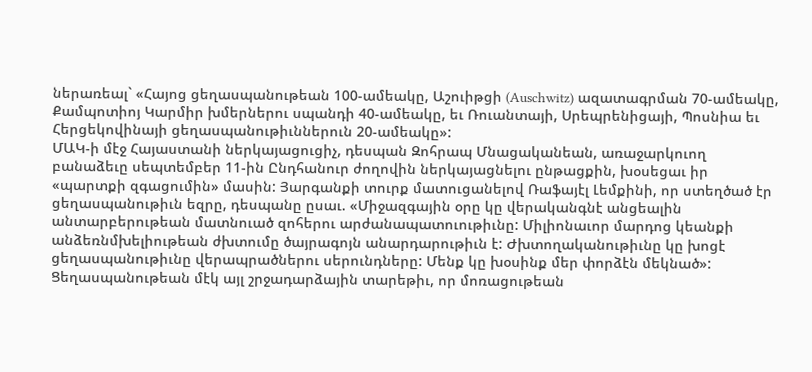ներառեալ` «Հայոց ցեղասպանութեան 100-ամեակը, Աշուիթցի (Auschwitz) ազատագրման 70-ամեակը, Քամպոտիոյ Կարմիր խմերներու սպանդի 40-ամեակը, եւ Ռուանտայի, Սրեպրենիցայի, Պոսնիա եւ Հերցեկովինայի ցեղասպանութիւններուն 20-ամեակը»:
ՄԱԿ-ի մէջ Հայաստանի ներկայացուցիչ, դեսպան Զոհրապ Մնացականեան, առաջարկուող բանաձեւը սեպտեմբեր 11-ին Ընդհանուր ժողովին ներկայացնելու ընթացքին, խօսեցաւ իր «պարտքի զգացումին» մասին: Յարգանքի տուրք մատուցանելով Ռաֆայէլ Լեմքինի, որ ստեղծած էր ցեղասպանութիւն եզրը, դեսպանը ըսաւ. «Միջազգային օրը կը վերականգնէ անցեալին անտարբերութեան մատնուած զոհերու արժանապատուութիւնը: Միլիոնաւոր մարդոց կեանքի անձեռնմխելիութեան ժխտումը ծայրագոյն անարդարութիւն է: Ժխտողականութիւնը կը խոցէ ցեղասպանութիւնը վերապրածներու սերունդները: Մենք կը խօսինք մեր փորձէն մեկնած»:
Ցեղասպանութեան մէկ այլ շրջադարձային տարեթիւ, որ մոռացութեան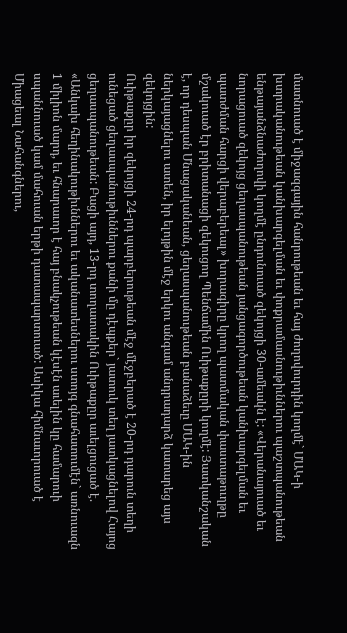մատնուած է միջազգային հանրութեան եւ հայ ժողովուրդին կողմէ` ՄԱԿ-ի խտրականութեան կանխարգելման եւ փոքրամասնութիւններու պաշտպանութեան ենթայանձնաժողովի կողմէ ընդունուած զեկոյցի 30-ամեակն է: «Վերանայուած եւ նորացուած զեկոյց ցեղասպանութեան յանցագործութեան կանխարգելման եւ պատժման հարցի վերաբերեալ» խորագիրը կրող պատմական փաստաթուղթը մշակուած էր բրիտանացի զեկուցող Պենճամին Ուիթաքըրի կողմէ: Յատկանշական է, որ դեսպան Մնացականեան, ցեղասպանութեան բանաձեւը ՄԱԿ-ին ներկայացնելու ատեն, իր ելոյթին մէջ երկու անգամ անդրադարձ կատարեց այս զեկոյցին:
Ուիթաքըր իր զեկոյցի 24-րդ պարբերութեան մէջ մէջբերած է 20-րդ դարուն տեղի ունեցած ցեղասպանութիւններու քանի մը դէպքեր` յատուկ տեղ յատկացնելով Հայոց ցեղասպանութեան: Բացի այդ, 13-րդ տողատակին Ուիթաքըր աւելցուցած է. «Անկախ հեղինակութիւններու եւ ականատեսներու ստոյգ գնահատումէն` առնուազն 1 միլիոն մարդ, եւ հնարաւոր է հայ բնակչութեան կէսէն աւելին կը համարուի սպաննուած կամ մահուան երթի դատապարտուած: Ասիկա հիմնաւորուած է Միացեալ Նահանգներու,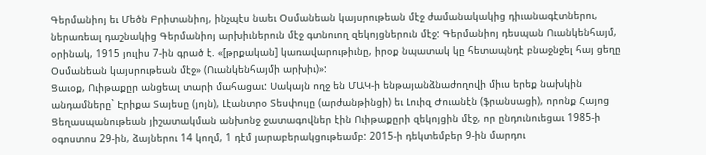Գերմանիոյ եւ Մեծն Բրիտանիոյ, ինչպէս նաեւ Օսմանեան կայսրութեան մէջ ժամանակակից դիւանագէտներու, ներառեալ դաշնակից Գերմանիոյ արխիւներուն մէջ գտնուող զեկոյցներուն մէջ: Գերմանիոյ դեսպան Ուանկենհայմ, օրինակ, 1915 յուլիս 7-ին գրած է. «[թրքական] կառավարութիւնը, իրօք նպատակ կը հետապնդէ բնաջնջել հայ ցեղը Օսմանեան կայսրութեան մէջ» (Ուանկենհայմի արխիւ)»:
Ցաւօք, Ուիթաքըր անցեալ տարի մահացաւ: Սակայն ողջ են ՄԱԿ-ի ենթայանձնաժողովի միւս երեք նախկին անդամները` Էրիքա Տայեսը (յոյն), Լէանտրօ Տեսփույը (արժանթինցի) եւ Լուիզ Ժուանէն (ֆրանսացի), որոնք Հայոց Ցեղասպանութեան յիշատակման անխոնջ ջատագովներ էին Ուիթաքըրի զեկոյցին մէջ, որ ընդունուեցաւ 1985-ի օգոստոս 29-ին, ձայներու 14 կողմ, 1 դէմ յարաբերակցութեամբ: 2015-ի դեկտեմբեր 9-ին մարդու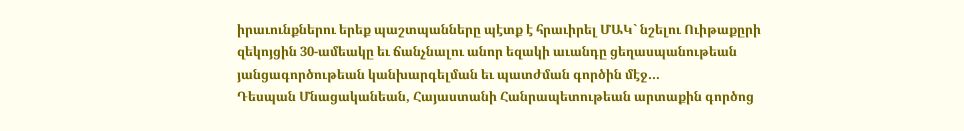իրաւունքներու երեք պաշտպանները պէտք է հրաւիրել ՄԱԿ` նշելու Ուիթաքըրի զեկոյցին 30-ամեակը եւ ճանչնալու անոր եզակի աւանդը ցեղասպանութեան յանցագործութեան կանխարգելման եւ պատժման գործին մէջ…
Դեսպան Մնացականեան, Հայաստանի Հանրապետութեան արտաքին գործոց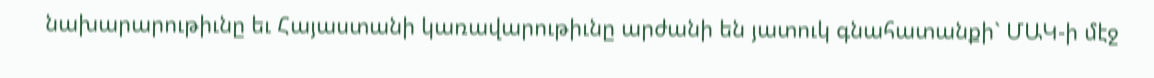նախարարութիւնը եւ Հայաստանի կառավարութիւնը արժանի են յատուկ գնահատանքի` ՄԱԿ-ի մէջ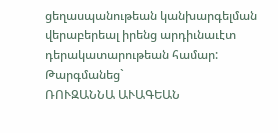ցեղասպանութեան կանխարգելման վերաբերեալ իրենց արդիւնաւէտ դերակատարութեան համար:
Թարգմանեց`
ՌՈՒԶԱՆՆԱ ԱՒԱԳԵԱՆ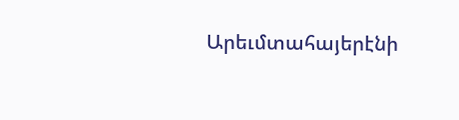Արեւմտահայերէնի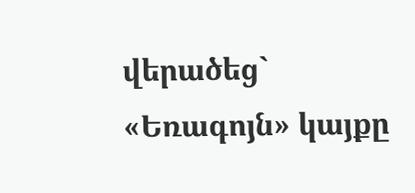վերածեց`
«Եռագոյն» կայքը